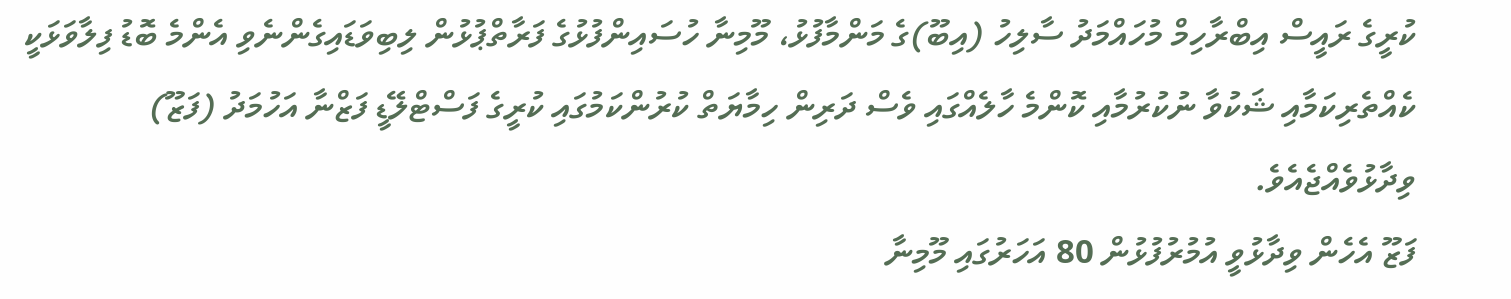ކުރީގެ ރައީސް އިބްރާހިމް މުހައްމަދު ސާލިހު (އިބޫ)ގެ މަންމާފުޅު، މޫމިނާ ހުސައިންފުޅުގެ ފަރާތްޕުޅުން ލިބިވަޑައިގެންނެވި އެންމެ ބޮޑު ފިލާވަޅަކީ ކެއްތެރިކަމާއި ޝަކުވާ ނުކުރުމާއި ކޮންމެ ހާލެއްގައި ވެސް ދަރިން ހިމާޔަތް ކުރުންކަމުގައި ކުރީގެ ފަސްޓްލޭޑީ ފަޒްނާ އަހުމަދު (ފަޒޫ) ވިދާޅުވެއްޖެއެވެ.
ފަޒޫ އެހެން ވިދާޅުވީ އުމުރުފުޅުން 80 އަހަރުގައި މޫމިނާ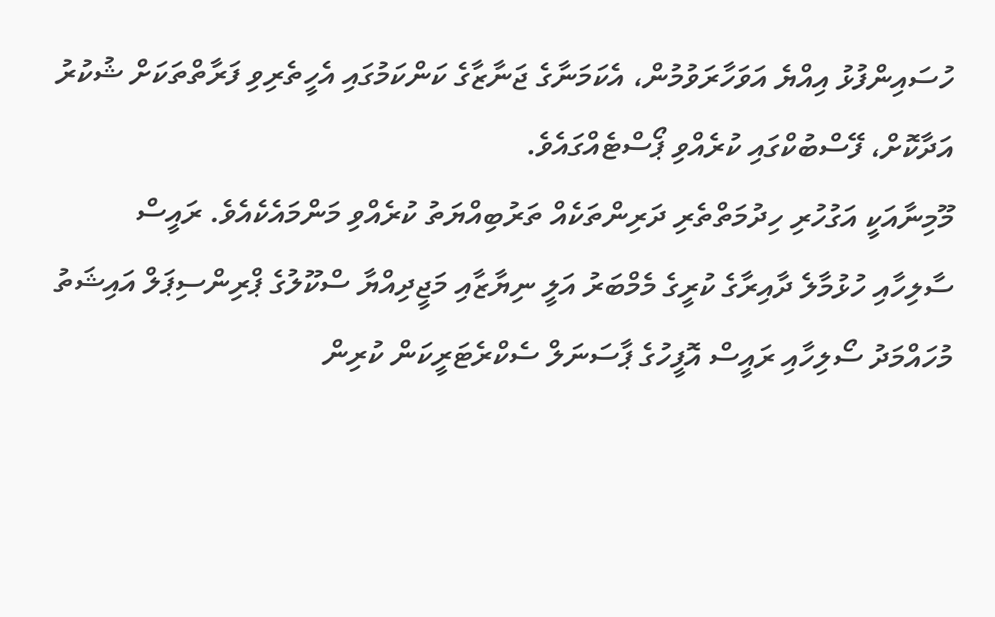ހުސައިންފުޅު އިއްޔެ އަވަހާރަވުމުން، އެކަމަނާގެ ޖަނާޒާގެ ކަންކަމުގައި އެހީތެރިވި ފަރާތްތަކަށް ޝުކުރު އަދާކޮށް، ފޭސްބުކްގައި ކުރެއްވި ޕޯސްޓެއްގައެވެ.
މޫމިނާއަކީ އަގުހުރި ހިދުމަތްތެރި ދަރިންތަކެއް ތަރުބިއްޔަތު ކުރެއްވި މަންމައެކެއެވެ. ރައީސް ސާލިހާއި ހުޅުމާލެ ދާއިރާގެ ކުރީގެ މެމްބަރު އަލީ ނިޔާޒާއި މަޖީދިއްޔާ ސްކޫލުގެ ޕްރިންސިޕަލް އައިޝަތު މުހައްމަދު ސޯލިހާއި ރައީސް އޮފީހުގެ ޕާސަނަލް ސެކްރެޓަރީކަން ކުރިން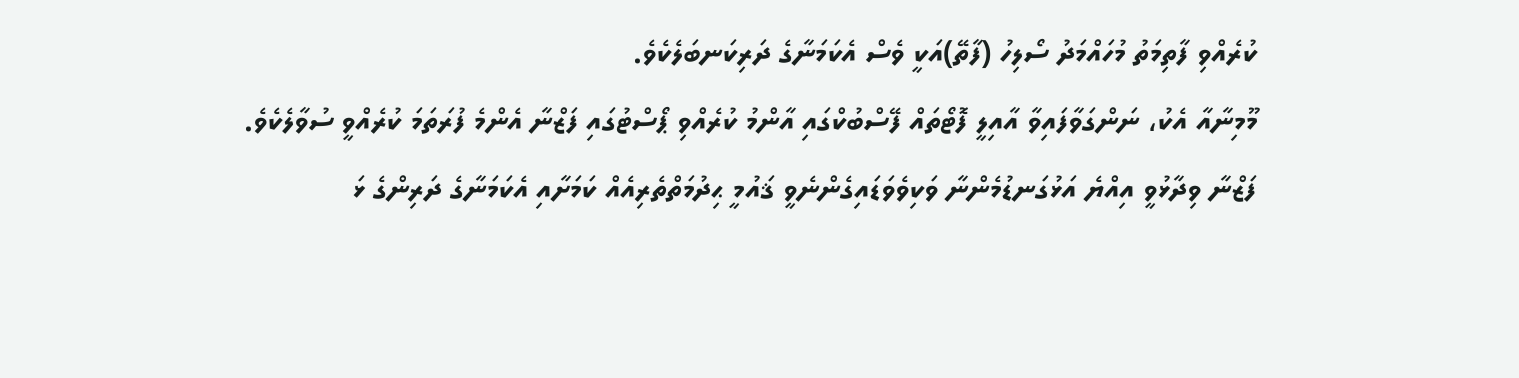ކުރެއްވި ފާތިމަތު މުހައްމަދު ސޯލިހު (ފާތޭ)އަކީ ވެސް އެކަމަނާގެ ދަރިކަނބަލެކެވެ.
މޫމިނާއާ އެކު، ނަންގަވާފައިވާ އާއިލީ ފޮޓޯތައް ފޭސްބުކްގައި އާންމު ކުރެއްވި ޕޯސްޓުގައި ފަޒްނާ އެންމެ ފުރަތަމަ ކުރެއްވީ ސުވާލެކެވެ.
ފަޒްނާ ވިދާޅުވީ އިއްޔެ އަޅުގަނޑުމެންނާ ވަކިވެވަޑައިގެންނެވީ ޤައުމީ ޙިދުމަތްތެރިއެއް ކަމަށާއި އެކަމަނާގެ ދަރިންގެ ޅަ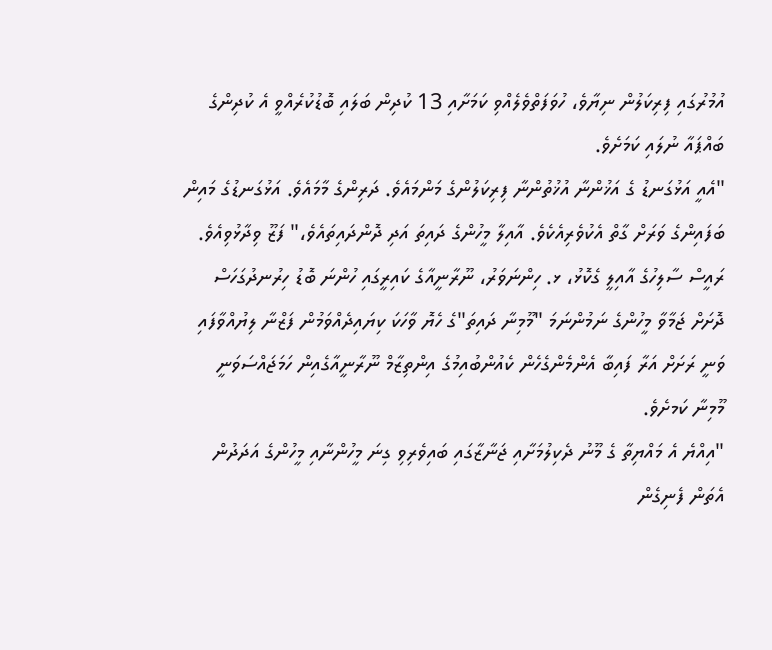އުމުރުގައި ފިރިކަލުން ނިޔާވެ، ހުވަފަތްވެލެއްވި ކަމަށާއި 13 ކުދިން ބަލައި ބޮޑުކުރެއްވީ އެ ކުދިންގެ ބައްޕައާ ނުލައި ކަމަށެވެ.
"އެއީ އަޅުގަނޑު ގެ އަޚުންނާ އުޚުތުންނާ ފިރިކަލުންގެ މަންމައެވެ. ދަރިންގެ މާމައެވެ. އަޅުގަނޑުގެ މައިން ބަފައިންގެ ވަރަށް ގާތް އެކުވެރިއެކެވެ. އާއިލާ މީހުންގެ ދައިތަ އަދި ދޮންދައިތައެވެ،" ފަޒޫ ވިދާޅުވިއެވެ.
ރައީސް ސާލިހުގެ އާއިލީ ގެކޮޅު، ޅ. ހިންނަވަރު، ނޫރާނީއާގެ ކައިރީގައި ހުންނަ ބޮޑު ހިރުނދުގަހަސް ދޮށަށް ޖަމާވާ މީހުންގެ ނަމުންނަމަ "މޫމިނާ ދައިތަ"ގެ ހެޔޮ ވާހަކަ ކިޔައިދެއްވަމުން ފަޒްނާ ލިޔުއްވާފައި ވަނީ ރަށަށް އަރާ ފައިބާ އެންމެންގެހެން ކެއުންބުއިމުގެ އިންތިޒާމް ނޫރާނީއާގެއިން ހަމަޖައްސަވަނީ މޫމިނާ ކަމށެވެ.
"އިއްޔެ އެ މައްޔިތާ ގެ މޫނު ދެކިލުމަށާއި ޖަނާޒާގައި ބައިވެރިވި ގިނަ މީހުންނާއި މީހުންގެ އަދަދުން އެތަން ފެނިގެން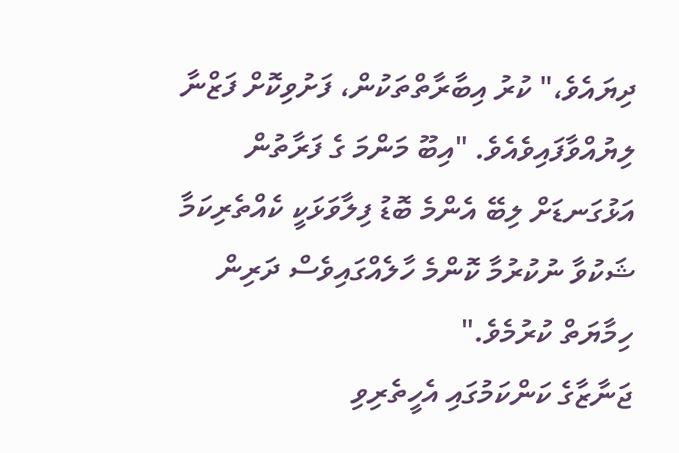ދިޔައެވެ،" ކުރު އިބާރާތްތަކުން، ފަށުވިކޮށް ފަޒްނާ ލިޔުއްވާފައިވެއެވެ. "އިބޫ މަންމަ ގެ ފަރާތުން އަޅުގަނޑަށް ލިބޭ އެންމެ ބޮޑު ފިލާވަޅަކީ ކެއްތެރިކަމާ ޝަކުވާ ނުކުރުމާ ކޮންމެ ހާލެއްގައިވެސް ދަރިން ހިމާޔަތް ކުރުމެވެ."
ޖަނާޒާގެ ކަންކަމުގައި އެހީތެރިވި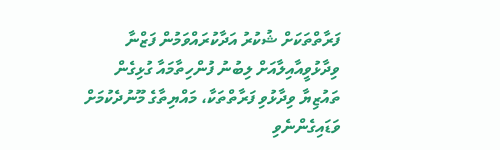ފަރާތްތަކަށް ޝުކުރު އަދާކުރައްވަމުން ފަޒްނާ ވިދާޅުވީއާއިލާއަށް ލިބުނު ފުންހިތާމައާ ގުޅިގެން ތައުޒިޔާ ވިދާޅުވި ފަރާތްތަކާ، މައްޔިތާގެ މޫނުދެކުމަށް ވަޑައިގެންނެވި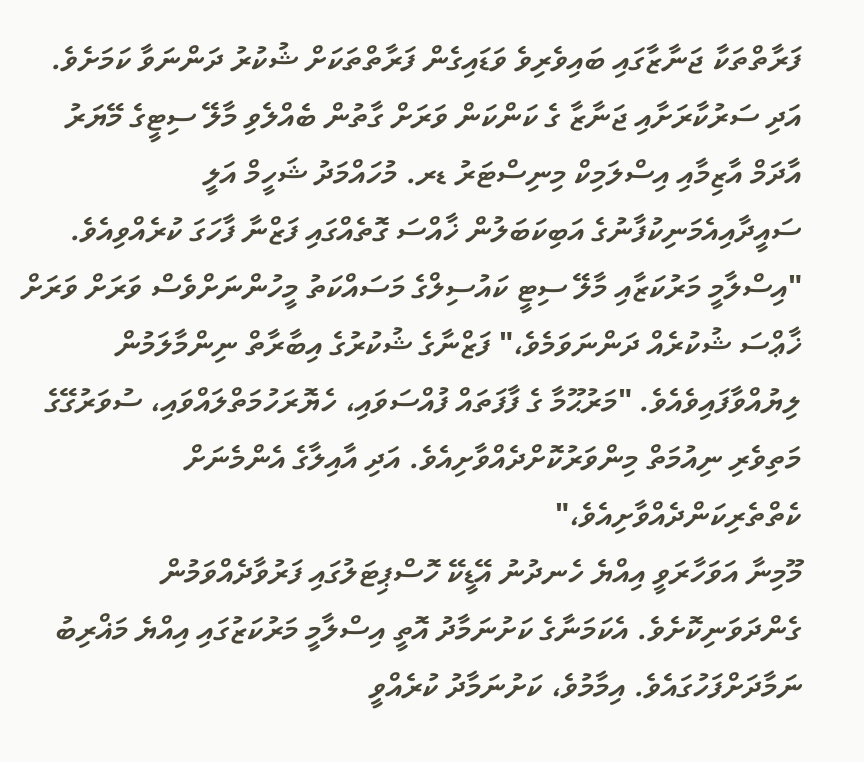ފަރާތްތަކާ ޖަނާޒާގައި ބައިވެރިވެ ވަޑައިގެން ފަރާތްތަކަށް ޝުކުރު ދަންނަވާ ކަމަށެވެ. އަދި ސަރުކާރަށާއި ޖަނާޒާ ގެ ކަންކަން ވަރަށް ގާތުން ބެއްލެވި މާލޭ ސިޓީގެ މޭޔަރު އާދަމް އާޒިމާއި އިސްލަމިކް މިނިސްޓަރު ޑރ. މުހައްމަދު ޝަހީމް އަލީ ސައީދާއިއެމަނިކުފާނުގެ އަބިކަބަލުން ޚާއްސަ ގޮތެއްގައި ފަޒްނާ ފާހަގަ ކުރެއްވިއެވެ.
"އިސްލާމީ މަރުކަޒާއި މާލޭ ސިޓީ ކައުސިލްގެ މަސައްކަތު މީހުންނަށްވެސް ވަރަށް ވަރަށް ޚާޢްސަ ޝުކުރެއް ދަންނަވަމެވެ،" ފަޒްނާގެ ޝުކުރުގެ އިބާރާތް ނިންމާލަމުން ލިޔުއްވާފައިވެއެވެ. "މަރުޙޫމާ ގެ ފާފަތައް ފުއްސަވައި، ހެޔޮރަހުމަތްލައްވައި، ސުވަރުގޭގެ މަތިވެރި ނިއުމަތް މިންވަރުކޮށްދެއްވާށިއެވެ. އަދި އާއިލާގެ އެންމެނަށް ކެތްތެރިކަންދެއްވާށިއެވެ،"
މޫމިނާ އަވަހާރަވީ އިއްޔެ ހެނދުނު އޭޑީކޭ ހޮސްޕިޓަލުގައި ފަރުވާދެއްވަމުން ގެންދަވަނިކޮށެވެ. އެކަމަނާގެ ކަށުނަމާދު އޮތީ އިސްލާމީ މަރުކަޒުގައި އިއްޔެ މަޣްރިބު ނަމާދަށްފަހުގައެވެ. އިމާމުވެ، ކަށުނަމާދު ކުރެއްވީ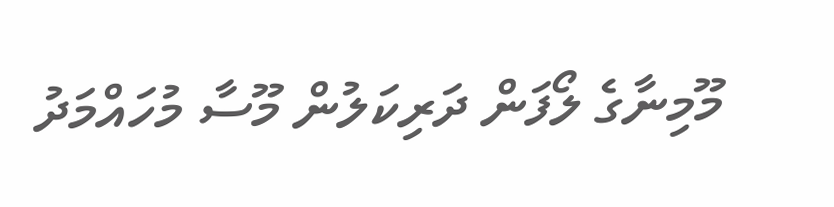މޫމިނާގެ ލޯފަން ދަރިކަލުން މޫސާ މުހައްމަދު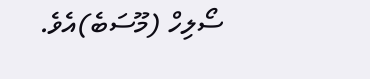ސޯލިހް (މޫސަބެ)އެވެ.